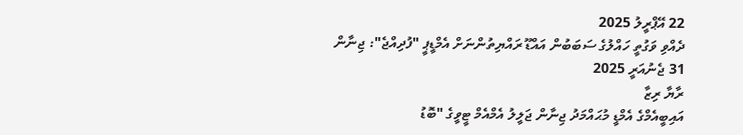22 އޭޕްރީލު 2025
ދެއްވި ވަގުތީ ހައްލުގެ ސަބަބުން އައްޑޫ ރައްޔިތުންނަށް އެމްޑީޕީ "ފުދިއްޖެ": ޖިނާން
31 ޖެނުއަރީ 2025
ރާޔާ ރިޒާ
އައިބީއެމްގެ އެމްޑީ މުޙައްމަދު ޖިނާން ޖަލީލު އެމްއެމް ޓީވީގެ "ބޮޑު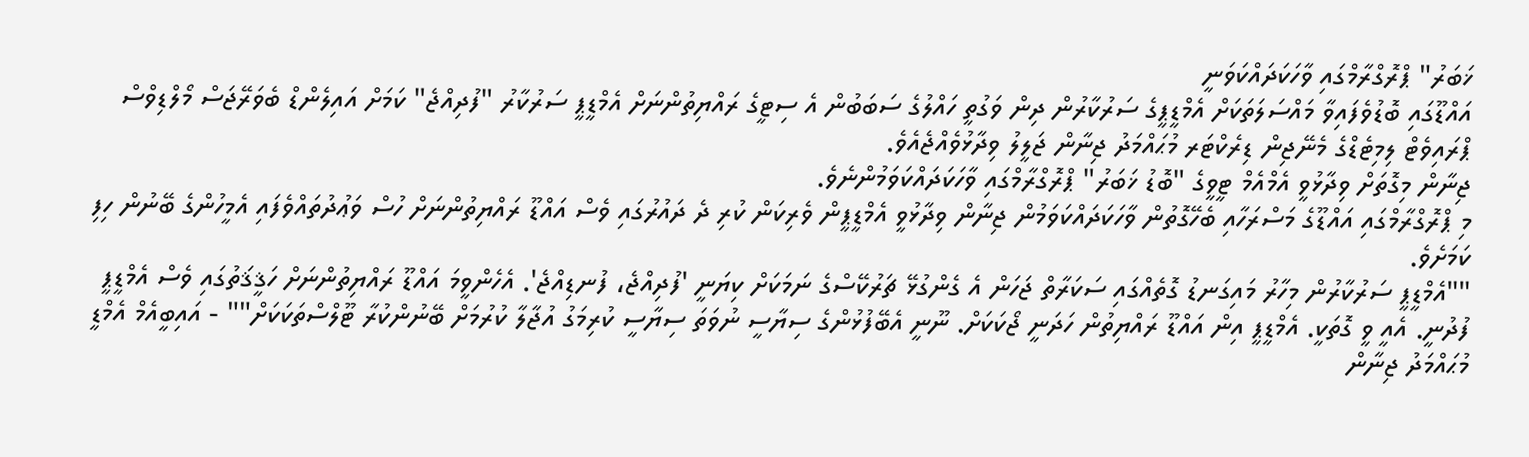ޚަބަރު" ޕްރޮގްރާމްގައި ވާހަކަދައްކަވަނީ
އައްޑޫގައި ބޮޑުވެފައިވާ މައްސަލަތަކަށް އެމްޑީޕީގެ ސަރުކާރުން ދިން ވަގުތީ ހައްލުގެ ސަބަބުން އެ ސިޓީގެ ރައްޔިތުންނަށް އެމްޑީޕީ ސަރުކާރު "ފުދިއްޖެ" ކަމަށް އައިލެންޑް ބެވަރޭޖަސް މޯލްޑިވްސް ޕްރައިވެޓް ލިމިޓެޑްގެ މެނޭޖިން ޑިރެކްޓަރ މުޙައްމަދު ޖިނާން ޖަލީލު ވިދާޅުވެއްޖެއެވެ.
ޖިނާން މިގޮތަށް ވިދާޅުވީ އެމްއެމް ޓީވީގެ "ބޮޑު ޚަބަރު" ޕްރޮގްރާމްގައި ވާހަކަދައްކަވަމުންނެވެ.
މި ޕްރޮގްރާމްގައި އައްޑޫގެ މަސްރަހާއި ބެހޭގޮތުން ވާހަކަދައްކަވަމުން ޖިނާން ވިދާޅުވީ އެމްޑީޕީން ވެރިކަން ކުރި ދެ ދައުރުގައި ވެސް އައްޑޫ ރައްޔިތުންނަށް ހުސް ވަޢުދުތައްވެފައި އެމީހުންގެ ބޭނުން ހިފި ކަމަށެވެ.
""އެމްޑީޕީ ސަރުކާރުން މިހާރު މައިގަނޑު ގޮތެއްގައި ސަކަރާތް ޖަހަން އެ ގެންގުޅޭ ޗަރުކޭސްގެ ނަމަކަށް ކިޔަނީ 'ފުދިއްޖެ، ފުނޑިއްޖެ'. އެހެންވީމަ އައްޑޫ ރައްޔިތުންނަށް ހަޤީޤަތުގައި ވެސް އެމްޑީޕީ ފުދުނީ. އެއީ ވީ ގޮތަކީ. އެމްޑީޕީ އިން އައްޑޫ ރައްޔިތުން ހަދަނީ ޖޯކަކަށް. ނޫނީ އެބޭފުޅުންގެ ސިޔާސީ ނުވަތަ ސިޔާސީ ކުރިމަގު އުޖާލާ ކުރުމަށް ބޭނުންކުރާ ޓޫލްސްތަކަކަށް"" - އައިބީއެމް އެމްޑީ މުޙައްމަދު ޖިނާން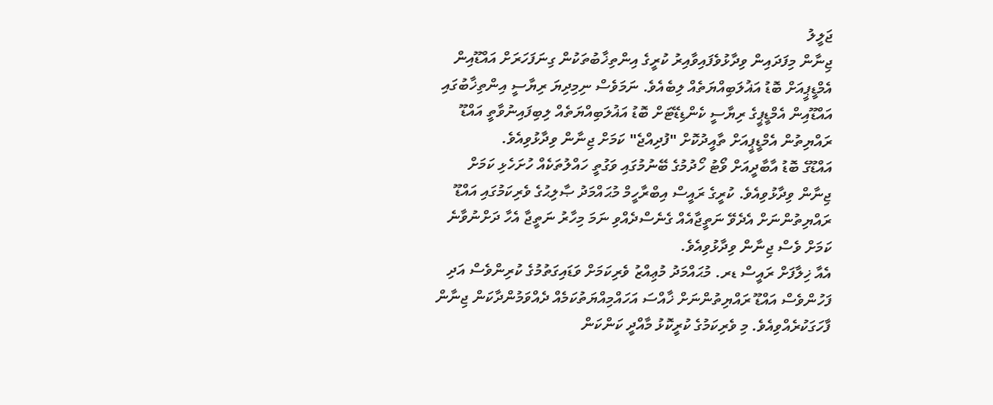ޖަލީލު
ޖިނާން މިފަދައިން ވިދާޅުވެފައިވާއިރު ކުރީގެ އިންތިޚާބުތަކުން ގިނަފަހަރަށް އައްޑޫއިން އެމްޑީޕީއަށް ބޮޑު އަޣުލަބިއްޔަތެއް ލިބެއެވެ. ނަމަވެސް ނިމިދިޔަ ރިޔާސީ އިންތިޚާބުގައި އައްޑޫއިން އެމްޑީޕީގެ ރިޔާސީ ކެންޑިޑޭޓަށް ބޮޑު އަޣުލަބިއްޔަތެއް ލިބިފައިނުވާތީ އައްޑޫ ރައްޔިތުން އެމްޑީޕީއަށް ތާއީދުކޮށް "ފުދިއްޖެ" ކަމަށް ޖިނާން ވިދާޅުވިއެވެ.
އައްޑޫގެ ބޮޑު އާބާދީއަށް ވޯޓު ހޯދުމުގެ ބޭނުމުގައި ވަގުތީ ހައްލުތަކެއް ހުށަހެޅި ކަމަށް ޖިނާން ވިދާޅުވިއެވެ. ކުރީގެ ރައީސް އިބްރާހީމް މުޙައްމަދު ޞާލިޙުގެ ވެރިކަމުގައި އައްޑޫ ރައްޔިތުންނަށް އެދެވޭ ނަތީޖާއެއް ގެނެސްދެއްވި ނަމަ މިހާރު ނަތީޖާ އެހާ ދަށްނުވާނެ ކަމަށް ވެސް ޖިނާން ވިދާޅުވިއެވެ.
އެއާ ޚިލާފަށް ރައީސް ޑރ. މުޙައްމަދު މުޢިއްޒު ވެރިކަމަށް ވަޑައިގަތުމުގެ ކުރިންވެސް އަދި ފަހުންވެސް އައްޑޫ ރައްޔިތުންނަށް ޚާއްސަ އަހައްމިއްޔަތުކަމެއް ދެއްވަމުންދާކަން ޖިނާން ފާހަގަކުރެއްވިއެވެ. މި ވެރިކަމުގެ ކުރީކޮޅު މާއްދީ ކަންކަން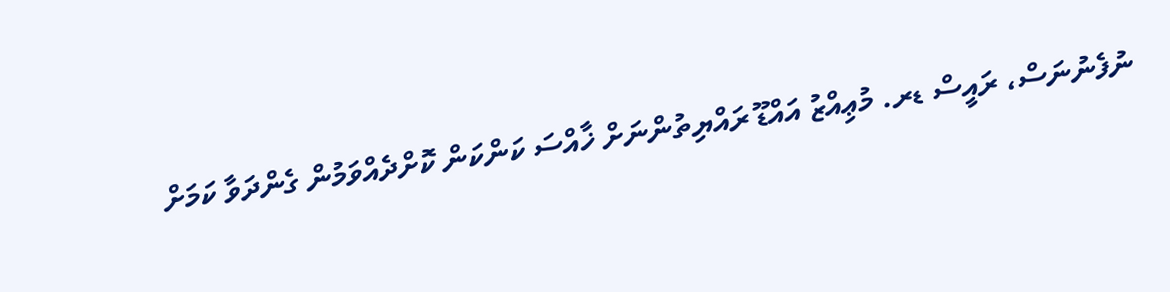ނުފެނުނަސް، ރައީސް ޑރ. މުޢިއްޒު އައްޑޫ ރައްޔިތުންނަށް ޚާއްސަ ކަންކަން ކޮށްދެއްވަމުން ގެންދަވާ ކަމަށް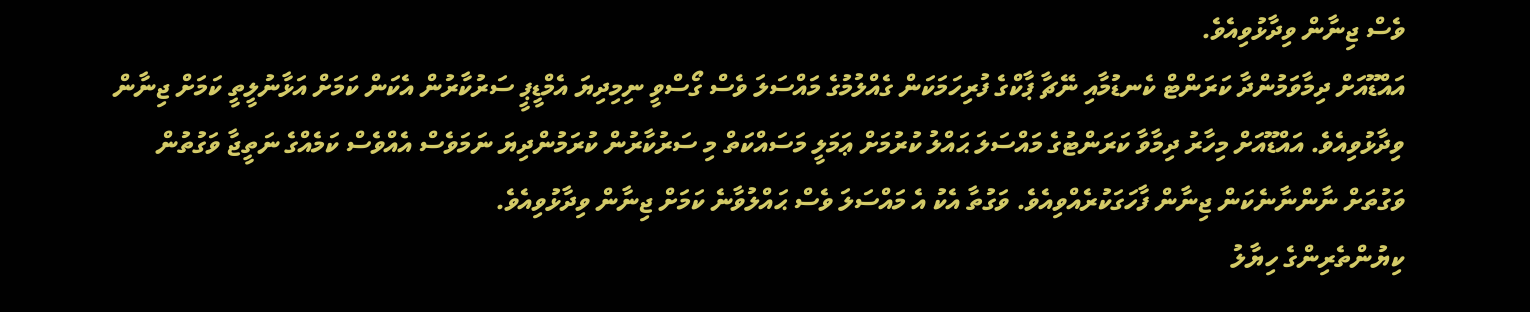ވެސް ޖިނާން ވިދާޅުވިއެވެ.
އައްޑޫއަށް ދިމާވަމުންދާ ކަރަންޓް ކެނޑުމާއި ނޭޗާ ޕާކްގެ ފުރިހަމަކަން ގެއްލުމުގެ މައްސަލަ ވެސް ގޯސްވީ ނިމިދިޔަ އެމްޑީޕީ ސަރުކާރުން އެކަން ކަމަށް އަޅާނުލީތީ ކަމަށް ޖިނާން ވިދާޅުވިއެވެ. އައްޑޫއަށް މިހާރު ދިމާވާ ކަރަންޓުގެ މައްސަލަ ޙައްލު ކުރުމަށް ޢަމަލީ މަސައްކަތް މި ސަރުކާރުން ކުރަމުންދިޔަ ނަމަވެސް އެއްވެސް ކަމެއްގެ ނަތީޖާ ވަގުތުން ވަގުތަށް ނާންނާނެކަން ޖިނާން ފާހަގަކުރެއްވިއެވެ. ވަގުތާ އެކު އެ މައްސަލަ ވެސް ޙައްލުވާނެ ކަމަށް ޖިނާން ވިދާޅުވިއެވެ.
ކިޔުންތެރިންގެ ހިޔާލު